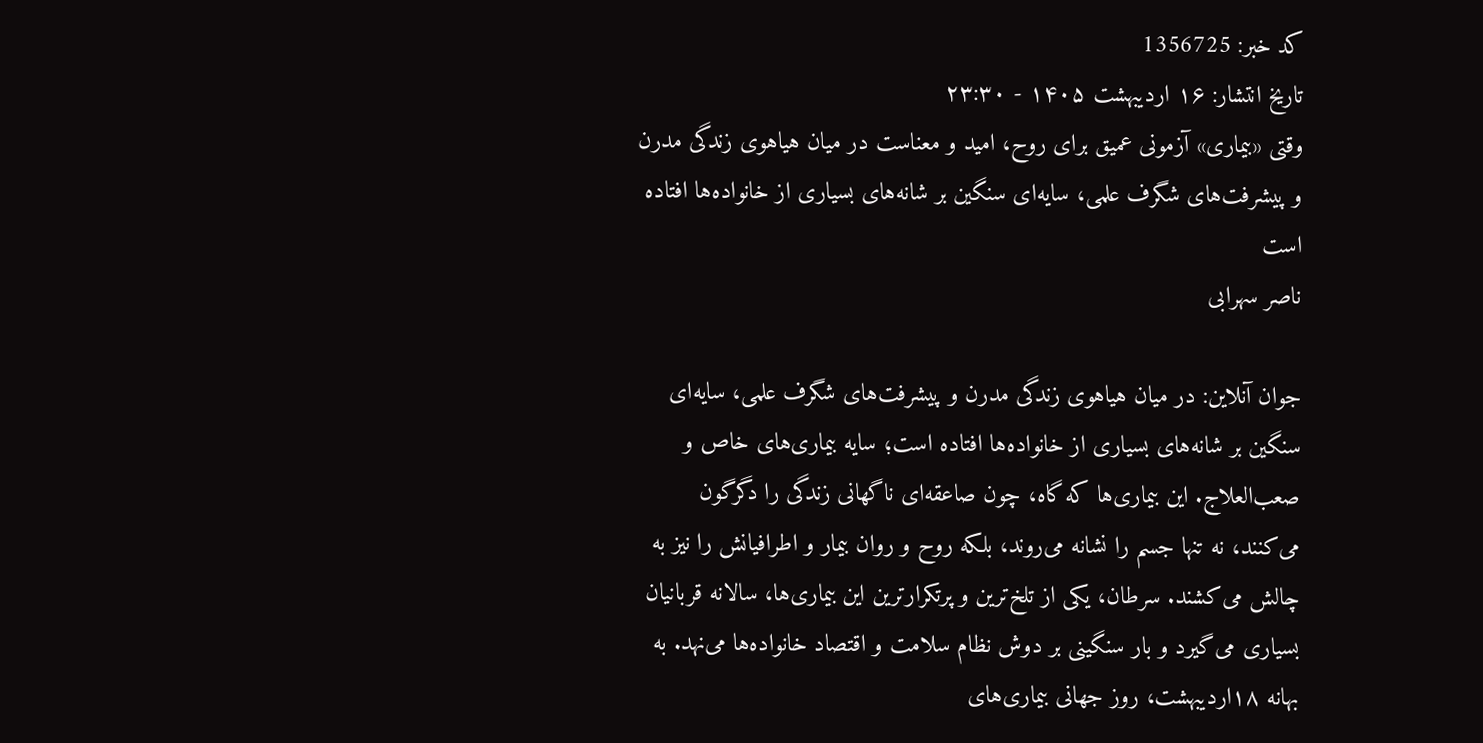کد خبر: 1356725
تاریخ انتشار: ۱۶ ارديبهشت ۱۴۰۵ - ۲۳:۳۰
وقتی «بیماری» آزمونی عمیق برای روح، امید و معناست در میان هیاهوی زندگی مدرن و پیشرفت‌های شگرف علمی، سایه‌ای سنگین بر شانه‌های بسیاری از خانواده‌ها افتاده است
ناصر سهرابی

جوان آنلاین: در میان هیاهوی زندگی مدرن و پیشرفت‌های شگرف علمی، سایه‌ای سنگین بر شانه‌های بسیاری از خانواده‌ها افتاده است؛ سایه بیماری‌های خاص و صعب‌العلاج. این بیماری‌ها که گاه، چون صاعقه‌ای ناگهانی زندگی را دگرگون می‌کنند، نه تنها جسم را نشانه می‌روند، بلکه روح و روان بیمار و اطرافیانش را نیز به چالش می‌کشند. سرطان، یکی از تلخ‌ترین و پرتکرارترین این بیماری‌ها، سالانه قربانیان بسیاری می‌گیرد و بار سنگینی بر دوش نظام سلامت و اقتصاد خانواده‌ها می‌نهد. به بهانه ۱۸اردیبهشت، روز جهانی بیماری‌های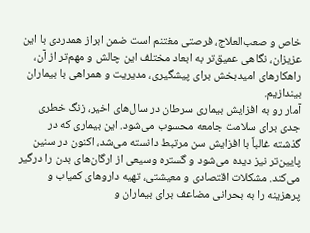خاص و صعب‌العلاج، فرصتی مغتنم است ضمن ابراز همدردی با این عزیزان، نگاهی عمیق‌تر به ابعاد مختلف این چالش و مهم‌تر از آن، راهکار‌های امیدبخش برای پیشگیری، مدیریت و همراهی با بیماران بیندازیم.
آمار رو به افزایش بیماری سرطان در سال‌های اخیر، زنگ خطری جدی برای سلامت جامعه محسوب می‌شود. این بیماری که در گذشته غالباً با افزایش سن مرتبط دانسته می‌شد، اکنون در سنین پایین‌تر نیز دیده می‌شود و گستره وسیعی از ارگان‌های بدن را درگیر می‌کند. مشکلات اقتصادی و معیشتی، تهیه دارو‌های کمیاب و پرهزینه را به بحرانی مضاعف برای بیماران و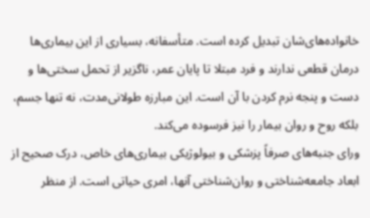خانواده‌های‌شان تبدیل کرده است. متأسفانه، بسیاری از این بیماری‌ها درمان قطعی ندارند و فرد مبتلا تا پایان عمر، ناگزیر از تحمل سختی‌ها و دست و پنجه نرم کردن با آن است. این مبارزه طولانی‌مدت، نه تنها جسم، بلکه روح و روان بیمار را نیز فرسوده می‌کند.
ورای جنبه‌های صرفاً پزشکی و بیولوژیکی بیماری‌های خاص، درک صحیح از ابعاد جامعه‌شناختی و روان‌شناختی آنها، امری حیاتی است. از منظر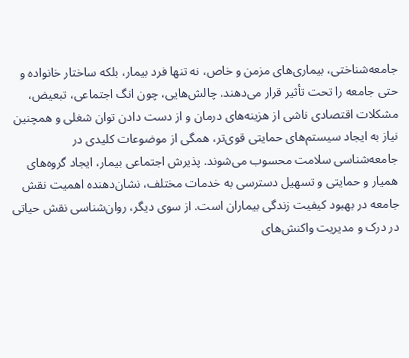جامعه‌شناختی، بیماری‌های مزمن و خاص، نه تنها فرد بیمار، بلکه ساختار خانواده و حتی جامعه را تحت تأثیر قرار می‌دهند. چالش‌هایی، چون انگ اجتماعی، تبعیض، مشکلات اقتصادی ناشی از هزینه‌های درمان و از دست دادن توان شغلی و همچنین نیاز به ایجاد سیستم‌های حمایتی قوی‌تر، همگی از موضوعات کلیدی در جامعه‌شناسی سلامت محسوب می‌شوند. پذیرش اجتماعی بیمار، ایجاد گروه‌های همیار و حمایتی و تسهیل دسترسی به خدمات مختلف، نشان‌دهنده اهمیت نقش جامعه در بهبود کیفیت زندگی بیماران است. از سوی دیگر، روان‌شناسی نقش حیاتی در درک و مدیریت واکنش‌های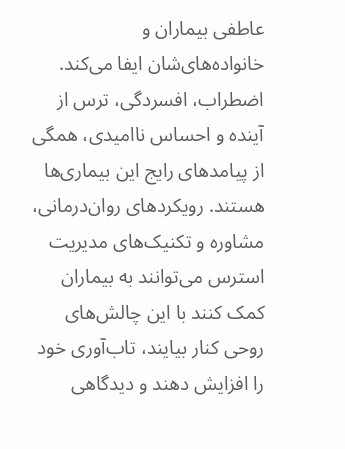عاطفی بیماران و خانواده‌های‌شان ایفا می‌کند. اضطراب، افسردگی، ترس از آینده و احساس ناامیدی، همگی از پیامد‌های رایج این بیماری‌ها هستند. رویکرد‌های روان‌درمانی، مشاوره و تکنیک‌های مدیریت استرس می‌توانند به بیماران کمک کنند با این چالش‌های روحی کنار بیایند، تاب‌آوری خود را افزایش دهند و دیدگاهی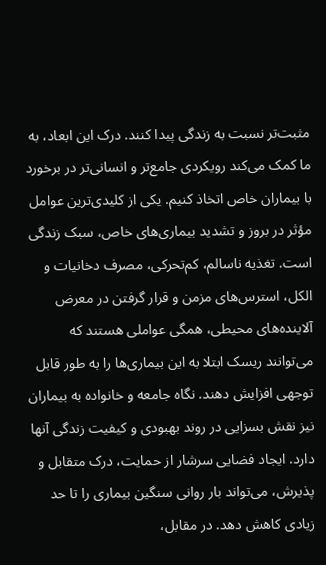مثبت‌تر نسبت به زندگی پیدا کنند. درک این ابعاد، به ما کمک می‌کند رویکردی جامع‌تر و انسانی‌تر در برخورد با بیماران خاص اتخاذ کنیم. یکی از کلیدی‌ترین عوامل مؤثر در بروز و تشدید بیماری‌های خاص، سبک زندگی است. تغذیه ناسالم، کم‌تحرکی، مصرف دخانیات و الکل، استرس‌های مزمن و قرار گرفتن در معرض آلاینده‌های محیطی، همگی عواملی هستند که می‌توانند ریسک ابتلا به این بیماری‌ها را به طور قابل توجهی افزایش دهند. نگاه جامعه و خانواده به بیماران نیز نقش بسزایی در روند بهبودی و کیفیت زندگی آنها دارد. ایجاد فضایی سرشار از حمایت، درک متقابل و پذیرش، می‌تواند بار روانی سنگین بیماری را تا حد زیادی کاهش دهد. در مقابل،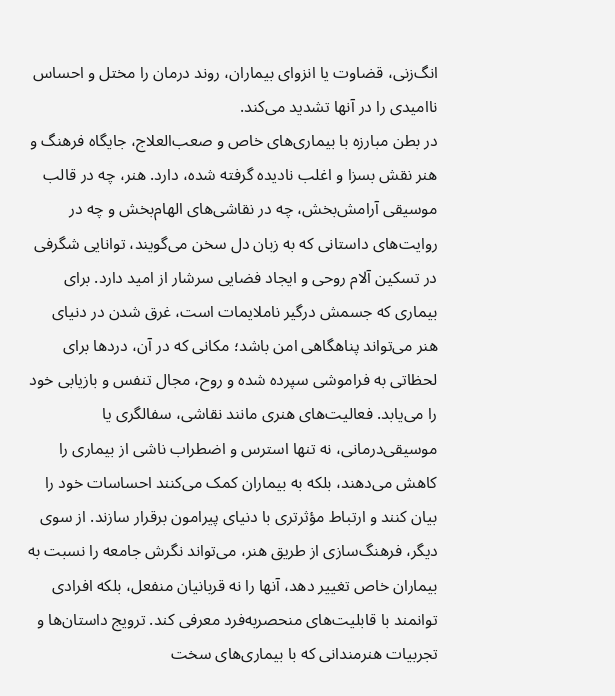انگ‌زنی، قضاوت یا انزوای بیماران، روند درمان را مختل و احساس ناامیدی را در آنها تشدید می‌کند.
در بطن مبارزه با بیماری‌های خاص و صعب‌العلاج، جایگاه فرهنگ و هنر نقش بسزا و اغلب نادیده گرفته شده، دارد. هنر، چه در قالب موسیقی آرامش‌بخش، چه در نقاشی‌های الهام‌بخش و چه در روایت‌های داستانی که به زبان دل سخن می‌گویند، توانایی شگرفی در تسکین آلام روحی و ایجاد فضایی سرشار از امید دارد. برای بیماری که جسمش درگیر ناملایمات است، غرق شدن در دنیای هنر می‌تواند پناهگاهی امن باشد؛ مکانی که در آن، درد‌ها برای لحظاتی به فراموشی سپرده شده و روح، مجال تنفس و بازیابی خود را می‌یابد. فعالیت‌های هنری مانند نقاشی، سفالگری یا موسیقی‌درمانی، نه تنها استرس و اضطراب ناشی از بیماری را کاهش می‌دهند، بلکه به بیماران کمک می‌کنند احساسات خود را بیان کنند و ارتباط مؤثرتری با دنیای پیرامون برقرار سازند. از سوی دیگر، فرهنگ‌سازی از طریق هنر، می‌تواند نگرش جامعه را نسبت به بیماران خاص تغییر دهد، آنها را نه قربانیان منفعل، بلکه افرادی توانمند با قابلیت‌های منحصر‌به‌فرد معرفی کند. ترویج داستان‌ها و تجربیات هنرمندانی که با بیماری‌های سخت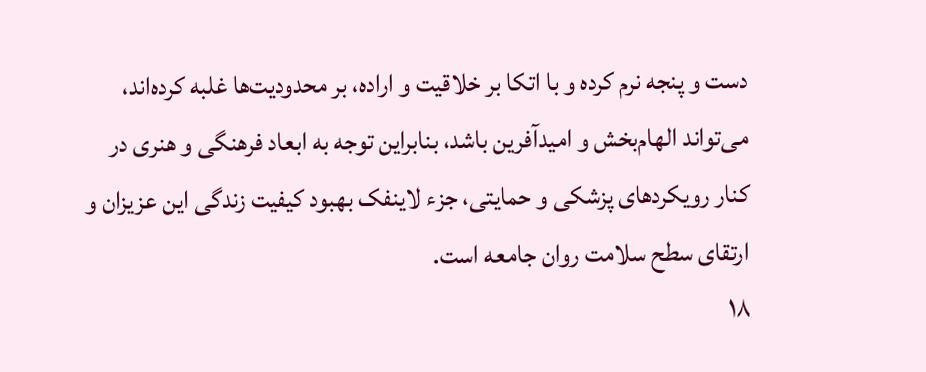دست و پنجه نرم کرده و با اتکا بر خلاقیت و اراده، بر محدودیت‌ها غلبه کرده‌اند، می‌تواند الهام‌بخش و امیدآفرین باشد، بنابراین توجه به ابعاد فرهنگی و هنری در کنار رویکرد‌های پزشکی و حمایتی، جزء لاینفک بهبود کیفیت زندگی این عزیزان و ارتقای سطح سلامت روان جامعه است.
۱۸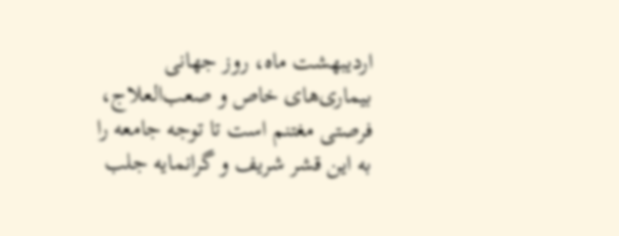اردیبهشت ماه، روز جهانی بیماری‌های خاص و صعب‌العلاج، فرصتی مغتنم است تا توجه جامعه را به این قشر شریف و گرانمایه جلب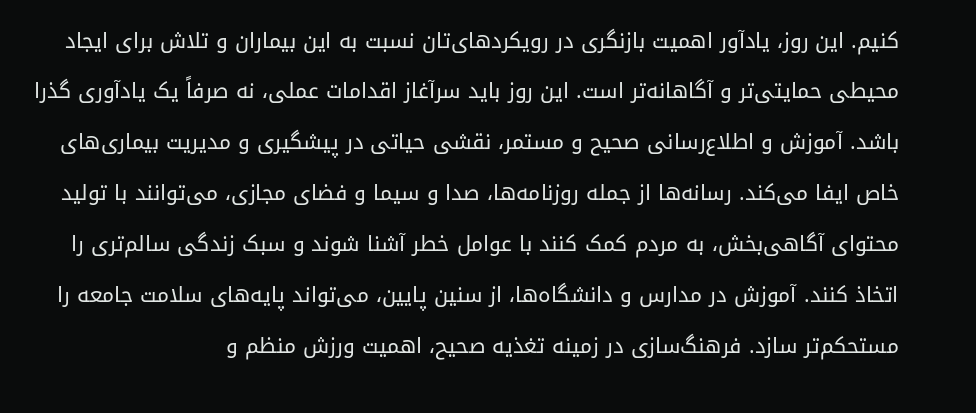کنیم. این روز، یادآور اهمیت بازنگری در رویکردهای‌تان نسبت به این بیماران و تلاش برای ایجاد محیطی حمایتی‌تر و آگاهانه‌تر است. این روز باید سرآغاز اقدامات عملی، نه صرفاً یک یادآوری گذرا باشد. آموزش و اطلاع‌رسانی صحیح و مستمر، نقشی حیاتی در پیشگیری و مدیریت بیماری‌های خاص ایفا می‌کند. رسانه‌ها از جمله روزنامه‌ها، صدا و سیما و فضای مجازی، می‌توانند با تولید محتوای آگاهی‌بخش، به مردم کمک کنند با عوامل خطر آشنا شوند و سبک زندگی سالم‌تری را اتخاذ کنند. آموزش در مدارس و دانشگاه‌ها، از سنین پایین، می‌تواند پایه‌های سلامت جامعه را مستحکم‌تر سازد. فرهنگ‌سازی در زمینه تغذیه صحیح، اهمیت ورزش منظم و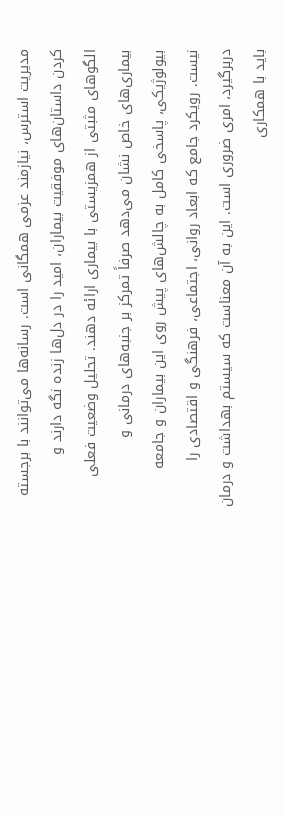مدیریت استرس، نیازمند عزمی همگانی است. رسانه‌ها می‌توانند با برجسته کردن داستان‌های موفقیت بیماران، امید را در دل‌ها زنده نگه دارند و الگو‌های مثبتی از همزیستی با بیماری ارائه دهند. تحلیل وضعیت فعلی بیماری‌های خاص نشان می‌دهد صرفاً تمرکز بر جنبه‌های درمانی و بیولوژیکی، پاسخی کامل به چالش‌های پیش روی این بیماران و جامعه نیست. رویکرد جامع که ابعاد روانی، اجتماعی، فرهنگی و اقتصادی را دربرگیرد، امری ضروری است. این به آن معناست که سیستم بهداشت و درمان باید با همکاری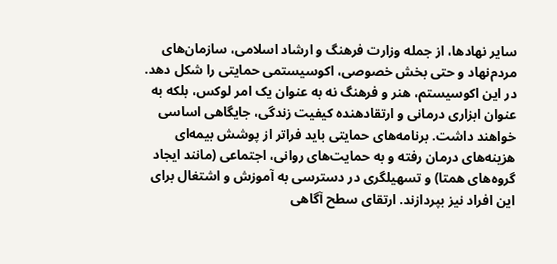سایر نهادها، از جمله وزارت فرهنگ و ارشاد اسلامی، سازمان‌های مردم‌نهاد و حتی بخش خصوصی، اکوسیستمی حمایتی را شکل دهد. در این اکوسیستم، هنر و فرهنگ نه به عنوان یک امر لوکس، بلکه به عنوان ابزاری درمانی و ارتقادهنده کیفیت زندگی، جایگاهی اساسی خواهند داشت. برنامه‌های حمایتی باید فراتر از پوشش بیمه‌ای هزینه‌های درمان رفته و به حمایت‌های روانی، اجتماعی (مانند ایجاد گروه‌های همتا) و تسهیلگری در دسترسی به آموزش و اشتغال برای این افراد نیز بپردازند. ارتقای سطح آگاهی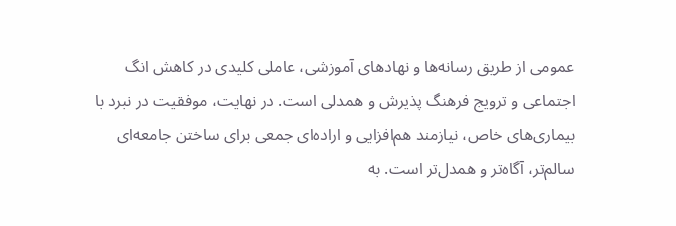عمومی از طریق رسانه‌ها و نهاد‌های آموزشی، عاملی کلیدی در کاهش انگ اجتماعی و ترویج فرهنگ پذیرش و همدلی است. در نهایت، موفقیت در نبرد با بیماری‌های خاص، نیازمند هم‌افزایی و اراده‌ای جمعی برای ساختن جامعه‌ای سالم‌تر، آگاه‌تر و همدل‌تر است. به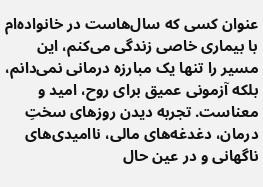عنوان کسی که سال‌هاست در خانواده‌ام با بیماری خاصی زندگی می‌کنم، این مسیر را تنها یک مبارزه درمانی نمی‌دانم، بلکه آزمونی عمیق برای روح، امید و معناست. تجربه دیدن روز‌های سختِ درمان، دغدغه‌های مالی، ناامیدی‌های ناگهانی و در عین حال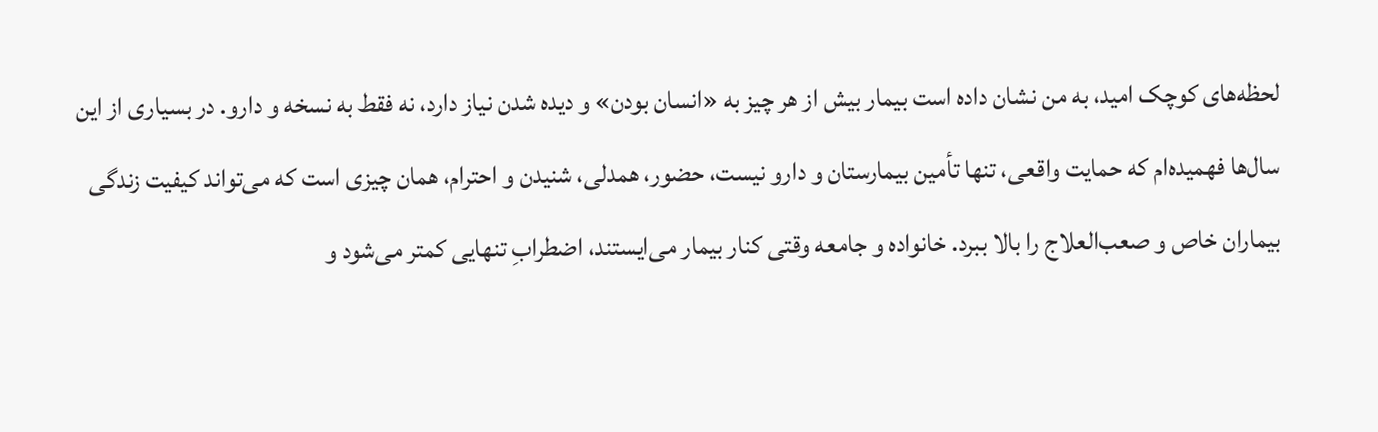لحظه‌های کوچک امید، به من نشان داده است بیمار بیش از هر چیز به «انسان بودن» و دیده شدن نیاز دارد، نه فقط به نسخه و دارو. در بسیاری از این سال‌ها فهمیده‌ام که حمایت واقعی، تنها تأمین بیمارستان و دارو نیست، حضور، همدلی، شنیدن و احترام، همان چیزی است که می‌تواند کیفیت زندگی بیماران خاص و صعب‌العلاج را بالا ببرد. خانواده و جامعه وقتی کنار بیمار می‌ایستند، اضطرابِ تنهایی کمتر می‌شود و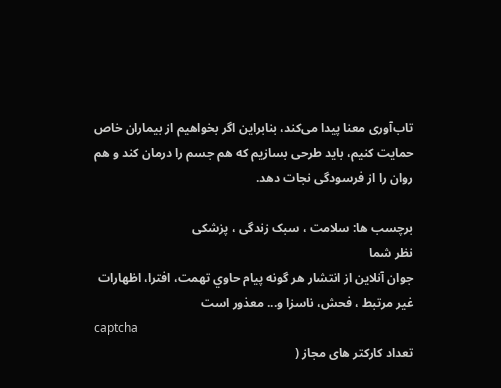تاب‌آوری معنا پیدا می‌کند، بنابراین اگر بخواهیم از بیماران خاص حمایت کنیم، باید طرحی بسازیم که هم جسم را درمان کند و هم روان را از فرسودگی نجات دهد.

برچسب ها: سلامت ، سبک زندگی ، پزشکی
نظر شما
جوان آنلاين از انتشار هر گونه پيام حاوي تهمت، افترا، اظهارات غير مرتبط ، فحش، ناسزا و... معذور است
captcha
تعداد کارکتر های مجاز (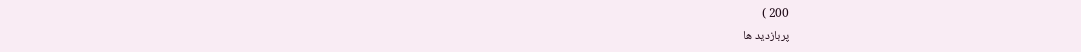200 )
پربازدید ها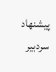پیشنهاد سردبیر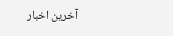آخرین اخبار